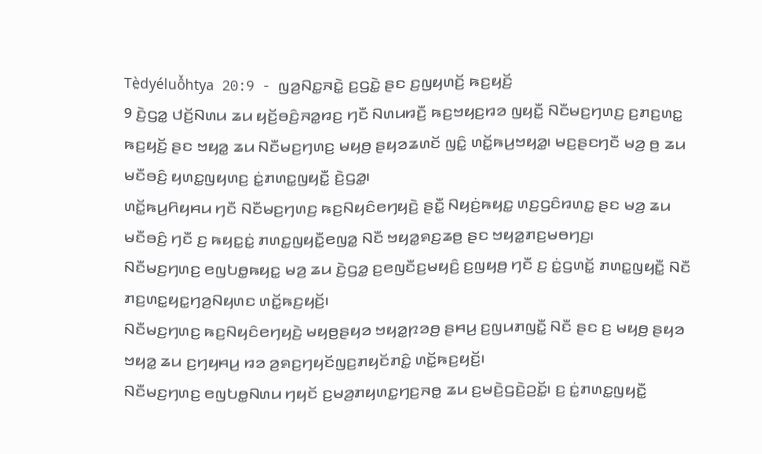Tè̤dyéluô̌htya 20:9 - ꤜꤤ꤬ꤡꤢ꤭ꤏꤢꤧ꤭ ꤢ꤬ꤞꤢꤧ꤭ ꤔꤢ ꤢ꤬ꤜꤟꤛꤢꤩ꤬ ꤒꤢ꤬ꤟꤢꤩ꤬
9 ꤢꤧ꤬ꤞꤤ꤭ ꤓꤢꤩ꤬ꤡꤛꤣ ꤘꤣ ꤟꤢꤩ꤬ꤋꤢꤨ꤬ꤏꤤ꤭ꤙꤢ꤬ ꤚꤢꤪ ꤡꤛꤣꤙꤢꤪ꤬ ꤒꤢ꤬ꤠꤟꤢ꤬ꤙꤤ ꤜꤟꤢꤪ꤭ ꤡꤢꤪꤗꤢ꤬ꤚꤛꤢ꤬ ꤢ꤬ꤊꤢ꤬ꤛꤢ꤭ ꤒꤢ꤬ꤟꤢꤩ꤬ ꤔꤢ ꤠꤟꤤ꤭ ꤘꤣ ꤡꤢꤪꤗꤢ꤬ꤚꤛꤢ꤬ ꤗꤟꤥ꤬ ꤔꤟꤤꤘꤛꤢꤩ ꤜꤢꤨ꤭ ꤛꤢꤩ꤭ꤒꤣ꤬ꤠꤟꤤ꤭꤯ ꤗꤢ꤬ꤔꤢꤚꤢꤪ ꤗꤤ꤬ ꤥ꤬ ꤘꤣ ꤗꤢꤪꤋꤢꤨ꤬ ꤟꤛꤢ꤭ꤜꤟꤛꤢ꤬ ꤢꤦ꤭ꤊꤛꤢ꤭ꤜꤟꤢꤪ꤭ ꤢꤧ꤬ꤞꤤ꤭꤯
ꤛꤢꤩ꤭ꤒꤣ꤬ꤖꤟꤌꤣ ꤚꤢꤪ ꤡꤢꤪꤗꤢ꤬ꤚꤛꤢ꤬ ꤒꤢ꤬ꤡꤟꤢꤨꤕꤚꤟꤢꤧ꤬ ꤔꤢꤪ꤭ ꤡꤟꤢꤦ꤬ꤒꤟꤢ꤭ ꤛꤢ꤬ꤞꤢꤨꤙꤛꤢ꤭ ꤔꤢ ꤗꤤ꤬ ꤘꤣ ꤗꤢꤪꤋꤢꤨ꤬ ꤚꤢꤪ ꤢ꤬ ꤒꤟꤢ꤭ꤢꤦ꤭ ꤊꤛꤢ꤭ꤜꤟꤢꤪ꤭ꤕꤜꤤ꤭ ꤡꤢꤪ ꤠꤟꤤ꤭ꤎꤢ꤬ꤘꤥ꤬ ꤔꤢ ꤠꤟꤤ꤭ꤊꤢ꤬ꤗꤥꤚꤢ꤬꤯
ꤡꤢꤪꤗꤢ꤬ꤚꤛꤢ꤬ ꤕꤜꤝꤥ꤭ꤒꤟꤢ꤭ ꤗꤤ꤬ ꤘꤣ ꤢꤧ꤬ꤞꤤ꤭ ꤢ꤬ꤕꤜꤢꤪꤢ꤬ꤗꤟꤢꤨ꤬ ꤢ꤬ꤜꤟꤥ꤬ ꤚꤢꤪ ꤢ꤬ ꤢꤦ꤭ꤞꤛꤢꤩ꤭ ꤊꤛꤢ꤭ꤜꤟꤢꤪ꤭ ꤡꤢꤪ ꤊꤢ꤬ꤛꤢ꤭ꤟꤢ꤭ꤚꤤ꤬ꤡꤟꤛꤢ ꤛꤢꤩ꤭ꤒꤢ꤬ꤟꤢꤩ꤬꤯
ꤡꤢꤪꤗꤢ꤬ꤚꤛꤢ꤬ ꤒꤢ꤬ꤡꤟꤢꤨꤕꤚꤟꤢꤧ꤬ ꤗꤟꤥ꤬ꤔꤟꤤ ꤠꤟꤤ꤭ꤐꤤꤥ꤬ ꤔꤌꤣ꤬ ꤢ꤬ꤜꤣꤊꤜꤢꤪ꤭ ꤡꤢꤪ ꤔꤢ ꤢ꤬ ꤗꤟꤥ꤬ ꤔꤟꤤ ꤠꤟꤤ꤭ ꤘꤣ ꤢ꤬ꤚꤟꤌꤣ꤬ ꤙꤤ ꤤ꤬ꤎꤢ꤬ꤚꤟꤢꤩꤜꤢ꤬ꤊꤟꤢꤩꤊꤢꤨ꤭ ꤛꤢꤩ꤭ꤒꤢ꤬ꤟꤢꤩ꤬꤯
ꤡꤢꤪꤗꤢ꤬ꤚꤛꤢ꤬ ꤕꤜꤝꤥ꤭ꤡꤛꤣ ꤚꤟꤢꤩ ꤢ꤬ꤗꤤ꤬ꤊꤟꤛꤢ꤭ꤚꤢ꤬ꤏꤥ꤭ ꤘꤣ ꤢ꤬ꤗꤢꤧ꤬ꤞꤢꤧ꤬ꤑꤢꤩ꤭꤯ ꤢ꤬ ꤢꤦ꤭ꤊꤛꤢ꤭ꤜꤟꤢꤪ꤭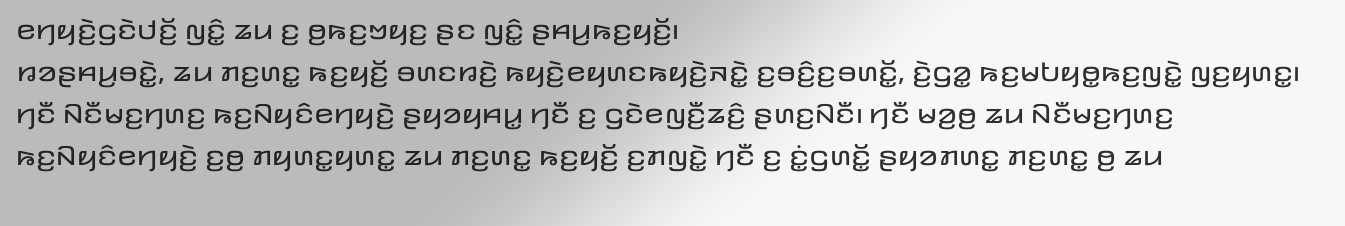ꤕꤚꤟꤢꤧ꤬ꤞꤢꤧꤓꤢꤩ꤬ ꤜꤢꤨ꤭ ꤘꤣ ꤢ꤬ ꤥ꤬ꤒꤢ꤬ꤠꤟꤢ꤬ ꤔꤢ ꤜꤢꤨ꤭ ꤔꤌꤣ꤬ꤒꤢ꤬ꤟꤢꤩ꤬꤯
ꤙꤤꤔꤌꤣ꤬ꤋꤢꤧ꤭, ꤘꤣ ꤊꤢ꤬ꤛꤢ꤭ ꤒꤢ꤬ꤟꤢꤩ꤬ ꤋꤛꤢꤙꤢꤧ꤬ ꤒꤟꤢꤧ꤬ꤕꤟꤛꤢꤒꤟꤢꤧ꤬ꤏꤢꤧ꤭ ꤢ꤬ꤋꤢꤨ꤬ꤢ꤬ꤋꤛꤢꤩ꤭, ꤢꤧ꤬ꤞꤤ꤭ ꤒꤢ꤬ꤗꤝꤟꤥ꤭ꤒꤢ꤬ꤜꤢꤧ꤭ ꤜꤢ꤬ꤟꤛꤢ꤭꤯ ꤚꤢꤪ ꤡꤢꤪꤗꤢ꤬ꤚꤛꤢ꤬ ꤒꤢ꤬ꤡꤟꤢꤨꤕꤚꤟꤢꤧ꤬ ꤔꤟꤤꤟꤌꤣ꤭ ꤚꤢꤪ ꤢ꤬ ꤞꤢꤧꤕꤜꤢꤪ꤬ꤘꤢꤨ꤬ ꤔꤛꤢ꤬ꤡꤢꤪ꤯ ꤚꤢꤪ ꤗꤤ꤬ꤥ꤬ ꤘꤣ ꤡꤢꤪꤗꤢ꤬ꤚꤛꤢ꤬ ꤒꤢ꤬ꤡꤟꤢꤨꤕꤚꤟꤢꤧ꤬ ꤢ꤬ꤥ꤬ ꤊꤟꤛꤢ꤭ꤟꤛꤢ꤭ ꤘꤣ ꤊꤢ꤬ꤛꤢ꤭ ꤒꤢ꤬ꤟꤢꤩ꤬ ꤢ꤬ꤊꤜꤢꤧ꤭ ꤚꤢꤪ ꤢ꤬ ꤢꤦ꤭ꤞꤛꤢꤩ꤭ ꤔꤟꤤꤊꤛꤢ꤭ ꤊꤢ꤬ꤛꤢ꤭ ꤥ꤬ ꤘꤣ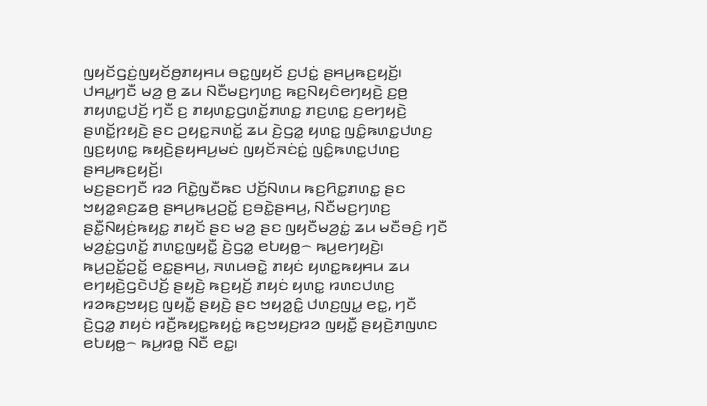ꤜꤟꤢꤩꤞꤢꤦ꤬ꤜꤟꤢꤩꤥ꤬ꤊꤟꤌꤣ ꤋꤢ꤭ꤜꤟꤢꤩ ꤢ꤬ꤓꤢꤦ꤭ ꤔꤌꤣ꤬ꤒꤢ꤬ꤟꤢꤩ꤬꤯
ꤓꤌꤣ꤭ꤚꤢꤪ ꤗꤤ꤬ ꤥ꤬ ꤘꤣ ꤡꤢꤪꤗꤢ꤬ꤚꤛꤢ꤬ ꤒꤢ꤬ꤡꤟꤢꤨꤕꤚꤟꤢꤧ꤬ ꤢ꤬ꤥ꤬ ꤊꤟꤛꤢ꤭ꤓꤢꤩ꤬ ꤚꤢꤪ ꤢ꤬ ꤊꤟꤛꤢ꤭ꤞꤛꤢꤩ꤭ꤊꤛꤢ꤭ ꤊꤢ꤬ꤛꤢ꤭ ꤢ꤬ꤕꤚꤟꤢꤧ꤬ ꤔꤛꤢꤩ꤭ꤐꤟꤢꤧ꤬ ꤔꤢ ꤑꤟꤢ꤭ꤏꤛꤢꤩ꤭ ꤘꤣ ꤢꤧ꤬ꤞꤤ꤭ ꤟꤛꤢ꤭ ꤜꤢꤨ꤭ꤒꤛꤢ꤭ꤓꤛꤢ꤬ ꤜꤢ꤬ꤟꤛꤢ꤭ ꤒꤟꤢꤧ꤬ꤔꤟꤌꤣ꤬ꤗꤢꤦ ꤜꤟꤢꤩꤏꤢꤦꤢꤦ꤭ ꤜꤢꤨ꤭ꤒꤛꤢ꤭ꤓꤛꤢ꤬ ꤔꤌꤣ꤬ꤒꤢ꤬ꤟꤢꤩ꤬꤯
ꤗꤢ꤬ꤔꤢꤚꤢꤪ ꤙꤤ ꤖꤢꤧ꤭ꤜꤢꤪꤒꤢ ꤓꤢꤩ꤬ꤡꤛꤣ ꤒꤢ꤬ꤖꤢ꤭ꤊꤛꤢ꤭ ꤔꤢ ꤠꤟꤤ꤭ꤎꤢ꤬ꤘꤥ꤬ ꤔꤌꤣ꤬ꤒꤣ꤬ꤑꤢꤩ꤭ ꤢ꤬ꤋꤢꤧ꤭ꤔꤌꤣ꤬, ꤡꤢꤪꤗꤢ꤬ꤚꤛꤢ꤬ ꤔꤢꤪ꤭ꤡꤟꤢꤦ꤬ꤒꤟꤢ꤭ ꤊꤟꤢꤩ ꤔꤢ ꤗꤤ꤬ ꤔꤢ ꤜꤟꤢꤪꤗꤤ꤬ꤢꤦ꤭ ꤘꤣ ꤗꤢꤪꤋꤢꤨ꤬ ꤚꤢꤪ ꤗꤤ꤬ꤢꤦ꤭ꤞꤛꤢꤩ꤭ ꤊꤛꤢ꤭ꤜꤟꤢꤪ꤭ ꤢꤧ꤬ꤞꤤ꤭ ꤕꤝꤟꤥ꤭꤮ ꤒꤣ꤬ꤕꤚꤟꤢꤧ꤬꤯
ꤒꤣ꤬ꤑꤢꤩ꤭ꤑꤢꤩ꤭ ꤕꤢ꤭ꤔꤌꤣ꤬, ꤏꤛꤣꤋꤢꤧ꤭ ꤊꤟꤢꤦ ꤟꤛꤢ꤭ꤒꤟꤌꤣ ꤘꤣ ꤕꤚꤟꤢꤧ꤬ꤞꤢꤧꤓꤢꤩ꤬ ꤔꤟꤢꤧ꤬ ꤒꤢ꤬ꤟꤢꤩ꤬ ꤊꤟꤢꤦ ꤟꤛꤢ꤭ ꤙꤛꤢꤓꤛꤢ꤬ ꤙꤤꤒꤢ꤬ꤠꤟꤢ꤬ ꤜꤟꤢꤪ꤭ ꤔꤟꤢꤧ꤬ ꤔꤢ ꤠꤟꤤ꤭ꤢꤨ꤭ ꤓꤛꤢ꤬ꤜꤣ꤭ ꤕꤢ꤭, ꤚꤢꤪ ꤢꤧ꤬ꤞꤤ꤭ ꤊꤟꤢꤦ ꤙꤢꤪ꤬ꤒꤟꤢ꤭ꤒꤟꤢꤦ꤭ ꤒꤢ꤬ꤠꤟꤢ꤬ꤙꤤ ꤜꤟꤢꤪ꤭ ꤔꤟꤢꤧ꤬ꤊꤜꤛꤢ ꤕꤝꤟꤥ꤭꤮ ꤒꤣ꤬ꤙꤥ꤭ ꤡꤢꤪ ꤕꤢ꤭꤯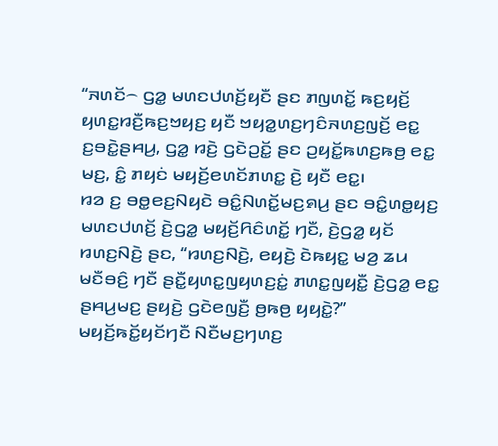“ꤏꤛꤢꤩ꤮ ꤞꤤ꤭ ꤗꤛꤢꤓꤛꤢꤩ꤬ꤟꤢꤪ ꤔꤢ ꤊꤜꤛꤢꤩ꤭ ꤒꤢ꤬ꤟꤢꤩ꤬ ꤟꤛꤢ꤭ꤙꤢꤪ꤬ꤒꤢ꤬ꤠꤟꤢ꤬ ꤟꤢꤪ ꤠꤟꤤ꤭ꤛꤢ꤬ꤚꤢꤨꤏꤛꤢ꤬ꤜꤢꤩ꤬ ꤕꤢ꤭ ꤢ꤬ꤋꤢꤧ꤭ꤔꤌꤣ꤬, ꤞꤤ꤭ ꤙꤢꤧ꤬ ꤞꤢꤧꤑꤢꤩ꤭ ꤔꤢ ꤑꤟꤢꤩ꤭ꤒꤛꤢ꤬ꤒꤥ꤬ ꤕꤢ꤭ ꤗꤢ꤬, ꤢꤨ꤭ ꤊꤟꤢꤦ ꤗꤟꤢꤩ꤬ꤕꤛꤢꤩꤊꤛꤢ꤭ ꤢꤧ꤬ ꤟꤢꤪ ꤕꤢ꤭꤯
ꤙꤤ ꤢ꤬ ꤋꤥ꤭ꤕꤢ꤬ꤡꤟꤢꤧ ꤋꤢꤨ꤭ꤡꤛꤢꤩ꤭ꤗꤢ꤬ꤎꤣ꤬ ꤔꤢ ꤋꤢꤨ꤭ꤛꤥ꤭ꤟꤢ꤬ ꤗꤛꤢꤓꤛꤢꤩ꤬ ꤢꤧ꤬ꤞꤤ꤭ ꤗꤟꤢꤩ꤬ꤖꤢꤨꤛꤢꤩ꤭ ꤚꤢꤪ, ꤢꤧ꤬ꤞꤤ꤭ ꤟꤢꤩ ꤙꤛꤢ꤬ꤡꤢꤧ꤬ ꤔꤢ, “ꤙꤛꤢ꤬ꤡꤢꤧ꤬, ꤕꤟꤢꤧ꤬ ꤢꤧꤒꤟꤢ꤭ ꤗꤤ꤬ ꤘꤣ ꤗꤢꤪꤋꤢꤨ꤬ ꤚꤢꤪ ꤔꤢꤪ꤭ꤟꤛꤢ꤭ꤜꤟꤛꤢ꤬ꤢꤦ꤭ ꤊꤛꤢ꤭ꤜꤟꤢꤪ꤭ ꤢꤧ꤬ꤞꤤ꤭ ꤕꤢ꤭ ꤔꤌꤣ꤬ꤗꤢ꤬ ꤔꤟꤢꤧ꤬ ꤞꤢꤧꤕꤜꤢꤪ꤬ ꤥ꤬ꤒꤥ꤬ ꤟꤟꤢꤧ꤭?”
ꤗꤟꤢꤩ꤬ꤒꤢꤩ꤭ꤟꤢꤩꤚꤢꤪ ꤡꤢꤪꤗꤢ꤬ꤚꤛꤢ꤬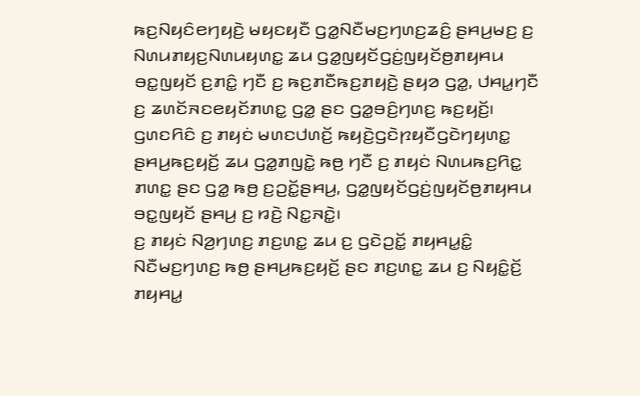ꤒꤢ꤬ꤡꤟꤢꤨꤕꤚꤟꤢꤧ꤬ ꤗꤟꤢꤟꤢꤪ ꤞꤤ꤭ꤡꤢꤪꤗꤢ꤬ꤚꤛꤢ꤬ꤘꤢꤨ꤬ ꤔꤌꤣ꤬ꤗꤢ꤬ ꤢ꤬ ꤡꤛꤣꤊꤟꤢ꤬ꤡꤛꤣꤟꤛꤢ꤭ ꤘꤣ ꤞꤤ꤭ꤜꤟꤢꤩꤞꤢꤦ꤬ꤜꤟꤢꤩꤥ꤬ꤊꤟꤌꤣ ꤋꤢ꤭ꤜꤟꤢꤩ ꤢ꤬ꤊꤢꤨ꤭ ꤚꤢꤪ ꤢ꤬ ꤒꤢ꤬ꤊꤢꤪꤒꤢ꤬ꤊꤟꤢꤧ꤬ ꤔꤟꤤ ꤞꤤ꤭, ꤓꤌꤣ꤭ꤚꤢꤪ ꤢ꤬ ꤘꤛꤢꤩꤏꤢꤕꤟꤢꤩꤊꤛꤢ꤭ ꤞꤤ꤭ ꤔꤢ ꤞꤤ꤭ꤋꤢꤨ꤬ꤚꤛꤢ꤬ ꤒꤢ꤬ꤟꤢꤩ꤬꤯ ꤞꤛꤢꤖꤢꤨ ꤢ꤬ ꤊꤟꤢꤦ ꤗꤛꤢꤓꤛꤢꤩ꤬ ꤒꤟꤢꤧ꤬ꤞꤢꤧꤐꤟꤢꤪꤞꤢꤧꤚꤟꤛꤢ꤭ ꤔꤌꤣ꤬ꤒꤢ꤬ꤟꤢꤩ꤬ ꤘꤣ ꤞꤤ꤭ꤊꤜꤢꤧ꤭ ꤒꤥ꤬ ꤚꤢꤪ ꤢ꤬ ꤊꤟꤢꤦ ꤡꤛꤣꤒꤢ꤬ꤖꤢ꤭ ꤊꤛꤢ꤭ ꤔꤢ ꤞꤤ꤭ ꤒꤥ꤬ ꤢ꤬ꤑꤢꤩ꤭ꤔꤌꤣ꤬, ꤞꤤ꤭ꤜꤟꤢꤩꤞꤢꤦ꤬ꤜꤟꤢꤩꤥ꤬ꤊꤟꤌꤣ ꤋꤢ꤭ꤜꤟꤢꤩ ꤔꤌꤣ꤬ ꤢ꤬ ꤙꤢꤧ꤬ ꤡꤢ꤭ꤏꤢꤧ꤭꤯
ꤢ꤬ ꤊꤟꤢꤦ ꤡꤤ꤬ꤚꤛꤢ꤬ ꤊꤢ꤬ꤛꤢ꤭ ꤘꤣ ꤢ꤬ ꤞꤢꤧꤑꤢꤩ꤭ ꤊꤟꤌꤣ꤭ꤢꤨ꤭ ꤡꤢꤪꤗꤢ꤬ꤚꤛꤢ꤬ ꤒꤥ꤬ ꤔꤌꤣ꤬ꤒꤢ꤬ꤟꤢꤩ꤬ ꤔꤢ ꤊꤢ꤬ꤛꤢ꤭ ꤘꤣ ꤢ꤬ ꤡꤟꤢꤨ꤭ꤢꤩ꤬ ꤊꤟꤌꤣ꤭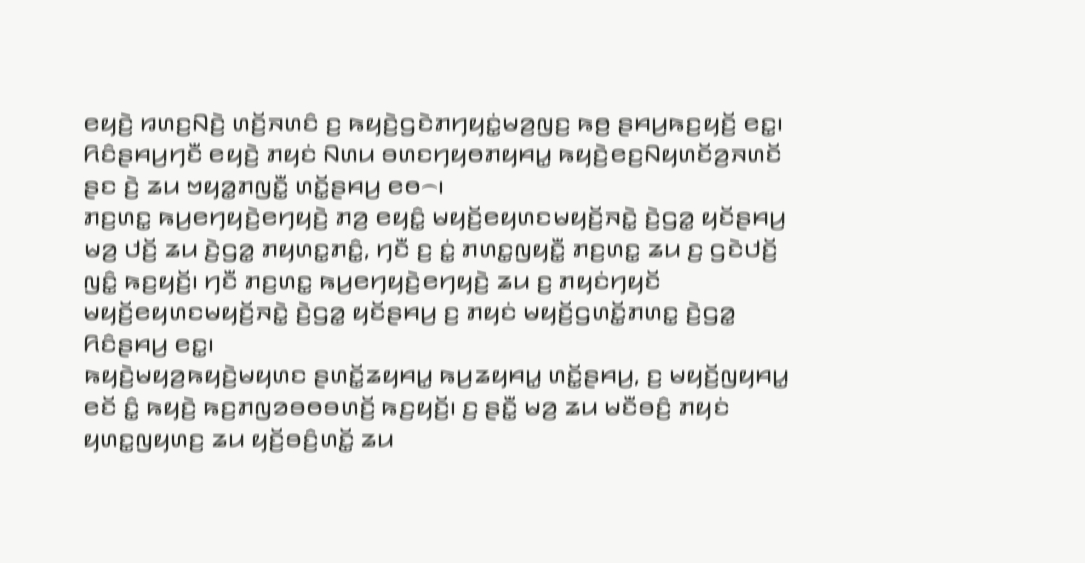ꤕꤟꤢꤧ꤬ ꤙꤛꤢ꤬ꤡꤢꤧ꤬ ꤛꤢꤩ꤬ꤏꤛꤢꤨ ꤢ꤬ ꤒꤟꤢꤧ꤬ꤞꤢꤧꤊꤚꤟꤢꤦ꤭ꤗꤤ꤬ꤜꤢ꤬ ꤒꤥ꤬ ꤔꤌꤣ꤬ꤒꤢ꤬ꤟꤢꤩ꤬ ꤕꤢ꤭꤯
ꤖꤢꤨꤔꤌꤣ꤬ꤚꤢꤪ ꤕꤟꤢꤧ꤬ ꤊꤟꤢꤦ ꤡꤛꤣ ꤋꤛꤢꤚꤟꤥꤊꤟꤌꤣ꤭ ꤒꤟꤢꤧ꤬ꤕꤢ꤬ꤡꤟꤛꤢꤩꤤ꤬ꤏꤛꤢꤩ ꤔꤢ ꤢꤧ꤬ ꤘꤣ ꤠꤟꤤ꤭ꤊꤜꤢꤪ꤭ ꤛꤢꤩ꤭ꤔꤌꤣ꤬ ꤕꤥ꤮꤯
ꤊꤢ꤬ꤛꤢ꤭ ꤒꤣ꤬ꤕꤚꤟꤢꤧ꤬ꤕꤚꤟꤢꤧ꤬ ꤊꤤ꤬ ꤕꤟꤢꤨ꤭ ꤗꤟꤢꤩ꤬ꤕꤟꤛꤢꤗꤟꤢꤩ꤬ꤏꤢꤧ꤭ ꤢꤧ꤬ꤞꤤ꤭ ꤟꤢꤩꤔꤌꤣ꤬ ꤗꤤ꤬ ꤓꤢꤩ꤬ ꤘꤣ ꤢꤧ꤬ꤞꤤ꤭ ꤊꤟꤛꤢ꤭ꤊꤢꤨ꤭, ꤚꤢꤪ ꤢ꤬ ꤢꤦ꤭ ꤊꤛꤢ꤭ꤜꤟꤢꤪ꤭ ꤊꤢ꤬ꤛꤢ꤭ ꤘꤣ ꤢ꤬ ꤞꤢꤧꤓꤢꤩ꤬ ꤜꤢꤨ꤭ ꤒꤢ꤬ꤟꤢꤩ꤬꤯ ꤚꤢꤪ ꤊꤢ꤬ꤛꤢ꤭ ꤒꤣ꤬ꤕꤚꤟꤢꤧ꤬ꤕꤚꤟꤢꤧ꤬ ꤘꤣ ꤢ꤬ ꤊꤟꤢꤦꤚꤟꤢꤩ ꤗꤟꤢꤩ꤬ꤕꤟꤛꤢꤗꤟꤢꤩ꤬ꤏꤢꤧ꤭ ꤢꤧ꤬ꤞꤤ꤭ ꤟꤢꤩꤔꤌꤣ꤬ ꤢ꤬ ꤊꤟꤢꤦ ꤗꤟꤢꤩ꤬ꤞꤛꤢꤩ꤭ꤊꤛꤢ꤭ ꤢꤧ꤬ꤞꤤ꤭ ꤖꤢꤨꤔꤌꤣ꤬ ꤕꤢ꤭꤯
ꤒꤟꤢꤧ꤬ꤗꤟꤤ꤬ꤒꤟꤢꤧ꤬ꤗꤟꤛꤢ ꤔꤛꤢꤩ꤭ꤘꤟꤌꤣ꤭ ꤒꤣ꤬ꤘꤟꤌꤣ꤭ ꤛꤢꤩ꤭ꤔꤌꤣ꤬, ꤢ꤬ ꤗꤟꤢꤩ꤬ꤜꤟꤌꤣ꤭ ꤕꤢꤩ ꤢꤨ꤭ ꤒꤟꤢꤧ꤬ ꤒꤢ꤬ꤊꤜꤤꤋꤥꤋꤛꤢꤩ꤬ ꤒꤢ꤬ꤟꤢꤩ꤬꤯ ꤢ꤬ ꤔꤢꤪ꤭ ꤗꤤ꤬ ꤘꤣ ꤗꤢꤪꤋꤢꤨ꤬ ꤊꤟꤢꤦ ꤟꤛꤢ꤭ꤜꤟꤛꤢ꤬ ꤘꤣ ꤟꤢꤩ꤬ꤋꤢꤨ꤬ꤛꤢꤩ꤭ ꤘꤣ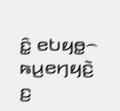ꤢꤨ꤭ ꤕꤝꤟꤥ꤭꤮ ꤒꤣ꤬ꤕꤚꤟꤢꤧ꤬ ꤢ꤬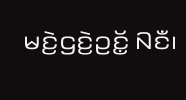ꤗꤢꤧ꤬ꤞꤢꤧ꤬ꤑꤢꤩ꤭ ꤡꤢꤪ꤯